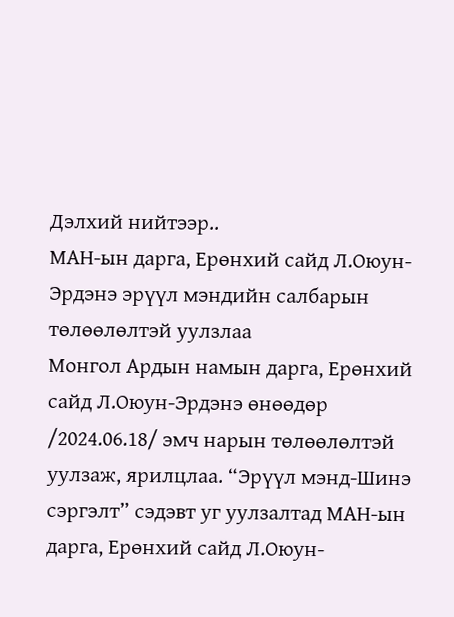Дэлхий нийтээр..
МАН-ын дарга, Ерөнхий сайд Л.Оюун-Эрдэнэ эрүүл мэндийн салбарын төлөөлөлтэй уулзлаа
Монгол Ардын намын дарга, Ерөнхий сайд Л.Оюун-Эрдэнэ өнөөдөр /2024.06.18/ эмч нарын төлөөлөлтэй уулзаж, ярилцлаа. “Эрүүл мэнд-Шинэ сэргэлт” сэдэвт уг уулзалтад МАН-ын дарга, Ерөнхий сайд Л.Оюун-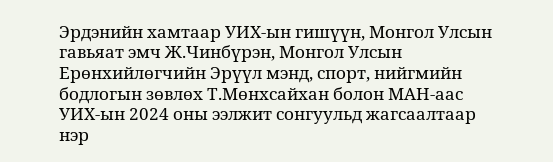Эрдэнийн хамтаар УИХ-ын гишүүн, Монгол Улсын гавьяат эмч Ж.Чинбүрэн, Монгол Улсын Ерөнхийлөгчийн Эрүүл мэнд, спорт, нийгмийн бодлогын зөвлөх Т.Мөнхсайхан болон МАН-аас УИХ-ын 2024 оны ээлжит сонгуульд жагсаалтаар нэр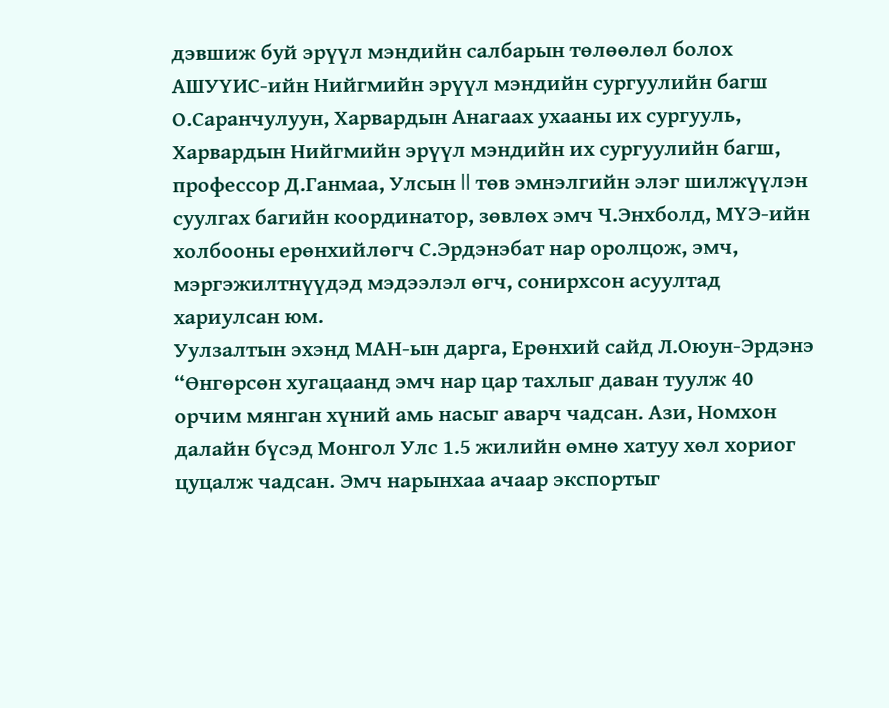дэвшиж буй эрүүл мэндийн салбарын төлөөлөл болох АШУҮИС-ийн Нийгмийн эрүүл мэндийн сургуулийн багш О.Саранчулуун, Харвардын Анагаах ухааны их сургууль, Харвардын Нийгмийн эрүүл мэндийн их сургуулийн багш, профессор Д.Ганмаа, Улсын ll төв эмнэлгийн элэг шилжүүлэн суулгах багийн координатор, зөвлөх эмч Ч.Энхболд, МҮЭ-ийн холбооны ерөнхийлөгч С.Эрдэнэбат нар оролцож, эмч, мэргэжилтнүүдэд мэдээлэл өгч, сонирхсон асуултад хариулсан юм.
Уулзалтын эхэнд МАН-ын дарга, Ерөнхий сайд Л.Оюун-Эрдэнэ “Өнгөрсөн хугацаанд эмч нар цар тахлыг даван туулж 40 орчим мянган хүний амь насыг аварч чадсан. Ази, Номхон далайн бүсэд Монгол Улс 1.5 жилийн өмнө хатуу хөл хориог цуцалж чадсан. Эмч нарынхаа ачаар экспортыг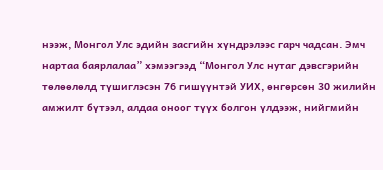нээж, Монгол Улс эдийн засгийн хүндрэлээс гарч чадсан. Эмч нартаа баярлалаа” хэмээгээд “Монгол Улс нутаг дэвсгэрийн төлөөлөлд түшиглэсэн 76 гишүүнтэй УИХ, өнгөрсөн 30 жилийн амжилт бүтээл, алдаа оноог түүх болгон үлдээж, нийгмийн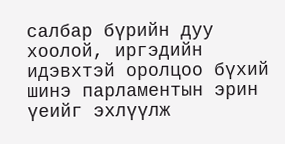салбар бүрийн дуу хоолой, иргэдийн идэвхтэй оролцоо бүхий шинэ парламентын эрин үеийг эхлүүлж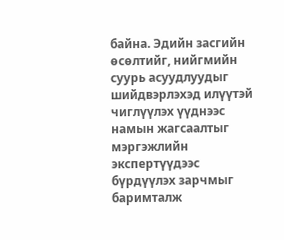байна. Эдийн засгийн өсөлтийг, нийгмийн суурь асуудлуудыг шийдвэрлэхэд илүүтэй чиглүүлэх үүднээс намын жагсаалтыг мэргэжлийн экспертүүдээс бүрдүүлэх зарчмыг баримталж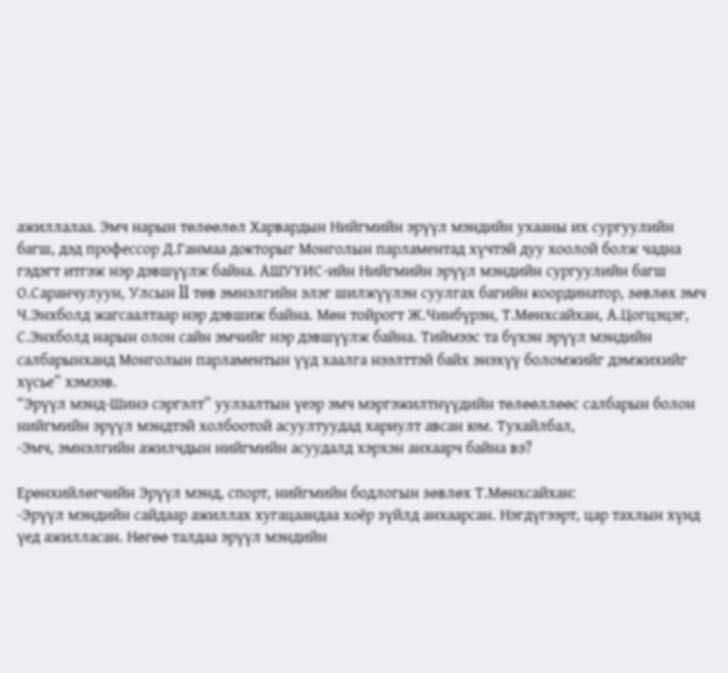ажиллалаа. Эмч нарын төлөөлөл Харвардын Нийгмийн эрүүл мэндийн ухааны их сургуулийн багш, дэд профессор Д.Ганмаа докторыг Монголын парламентад хүчтэй дуу хоолой болж чадна гэдэгт итгэж нэр дэвшүүлж байна. АШУҮИС-ийн Нийгмийн эрүүл мэндийн сургуулийн багш О.Саранчулуун, Улсын ll төв эмнэлгийн элэг шилжүүлэн суулгах багийн координатор, зөвлөх эмч Ч.Энхболд жагсаалтаар нэр дэвшиж байна. Мөн тойрогт Ж.Чинбүрэн, Т.Мөнхсайхан, А.Цогцэцэг, С.Энхболд нарын олон сайн эмчийг нэр дэвшүүлж байна. Тиймээс та бүхэн эрүүл мэндийн салбарынханд Монголын парламентын үүд хаалга нээлттэй байх энэхүү боломжийг дэмжихийг хүсье” хэмээв.
“Эрүүл мэнд-Шинэ сэргэлт” уулзалтын үеэр эмч мэргэжилтнүүдийн төлөөллөөс салбарын болон нийгмийн эрүүл мэндтэй холбоотой асуултуудад хариулт авсан юм. Тухайлбал,
-Эмч, эмнэлгийн ажилчдын нийгмийн асуудалд хэрхэн анхаарч байна вэ?

Ерөнхийлөгчийн Эрүүл мэнд, спорт, нийгмийн бодлогын зөвлөх Т.Мөнхсайхан:
-Эрүүл мэндийн сайдаар ажиллах хугацаандаа хоёр зүйлд анхаарсан. Нэгдүгээрт, цар тахлын хүнд үед ажилласан. Нөгөө талдаа эрүүл мэндийн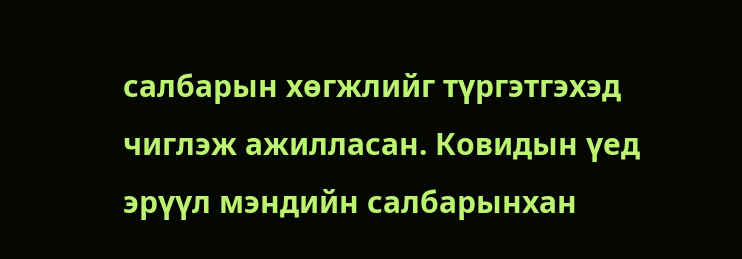салбарын хөгжлийг түргэтгэхэд чиглэж ажилласан. Ковидын үед эрүүл мэндийн салбарынхан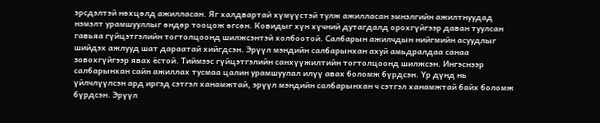эрсдэлтэй нөхцөлд ажилласан. Яг халдвартай хүмүүстэй тулж ажилласан эмнэлгийн ажилтнуудад нэмэлт урамшууллыг өндөр тооцож өгсөн. Ковидыг хүн хүчний дутагдалд орохгүйгээр даван туулсан гавьяа гүйцэтгэлийн тогтолцоонд шилжсэнтэй холбоотой. Салбарын ажилчдын нийгмийн асуудлыг шийдэх ажлууд шат дараатай хийгдсэн. Эрүүл мэндийн салбарынхан ахуй амьдралдаа санаа зовохгүйгээр явах ёстой. Тиймээс гүйцэтгэлийн санхүүжилтийн тогтолцоонд шилжсэн. Ингэснээр салбарынхан сайн ажиллах тусмаа цалин урамшуулал илүү авах боломж бүрдсэн. Үр дүнд нь үйлчлүүлсэн ард иргэд сэтгэл ханамжтай, эрүүл мэндийн салбарынхан ч сэтгэл ханамжтай байх боломж бүрдсэн. Эрүүл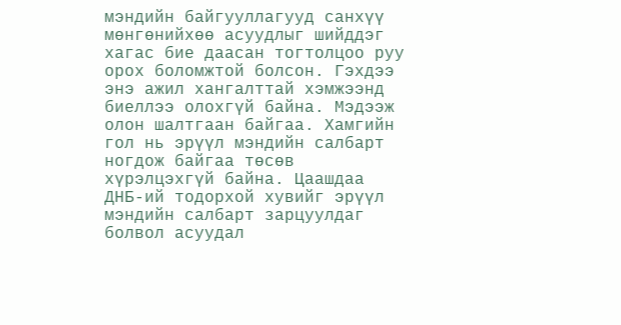мэндийн байгууллагууд санхүү мөнгөнийхөө асуудлыг шийддэг хагас бие даасан тогтолцоо руу орох боломжтой болсон. Гэхдээ энэ ажил хангалттай хэмжээнд биеллээ олохгүй байна. Мэдээж олон шалтгаан байгаа. Хамгийн гол нь эрүүл мэндийн салбарт ногдож байгаа төсөв хүрэлцэхгүй байна. Цаашдаа ДНБ-ий тодорхой хувийг эрүүл мэндийн салбарт зарцуулдаг болвол асуудал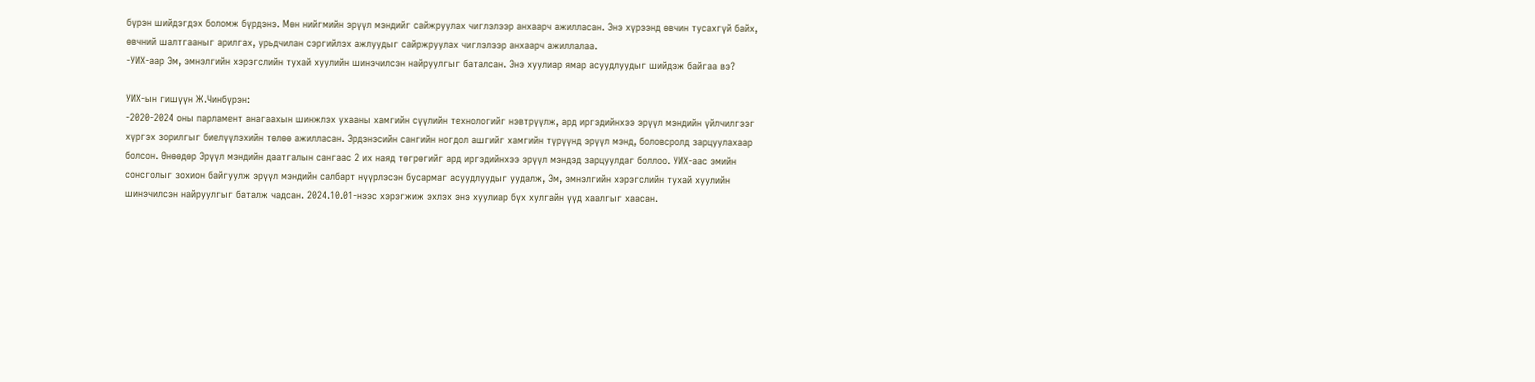бүрэн шийдэгдэх боломж бүрдэнэ. Мөн нийгмийн эрүүл мэндийг сайжруулах чиглэлээр анхаарч ажилласан. Энэ хүрээнд өвчин тусахгүй байх, өвчний шалтгааныг арилгах, урьдчилан сэргийлэх ажлуудыг сайржруулах чиглэлээр анхаарч ажиллалаа.
-УИХ-аар Эм, эмнэлгийн хэрэгслийн тухай хуулийн шинэчилсэн найруулгыг баталсан. Энэ хуулиар ямар асуудлуудыг шийдэж байгаа вэ?

УИХ-ын гишүүн Ж.Чинбүрэн:
-2020-2024 оны парламент анагаахын шинжлэх ухааны хамгийн сүүлийн технологийг нэвтрүүлж, ард иргэдийнхээ эрүүл мэндийн үйлчилгээг хүргэх зорилгыг биелүүлэхийн төлөө ажилласан. Эрдэнэсийн сангийн ногдол ашгийг хамгийн түрүүнд эрүүл мэнд, боловсролд зарцуулахаар болсон. Өнөөдөр Эрүүл мэндийн даатгалын сангаас 2 их наяд төгрөгийг ард иргэдийнхээ эрүүл мэндэд зарцуулдаг боллоо. УИХ-аас эмийн сонсголыг зохион байгуулж эрүүл мэндийн салбарт нүүрлэсэн бусармаг асуудлуудыг уудалж, Эм, эмнэлгийн хэрэгслийн тухай хуулийн шинэчилсэн найруулгыг баталж чадсан. 2024.10.01-нээс хэрэгжиж эхлэх энэ хуулиар бүх хулгайн үүд хаалгыг хаасан.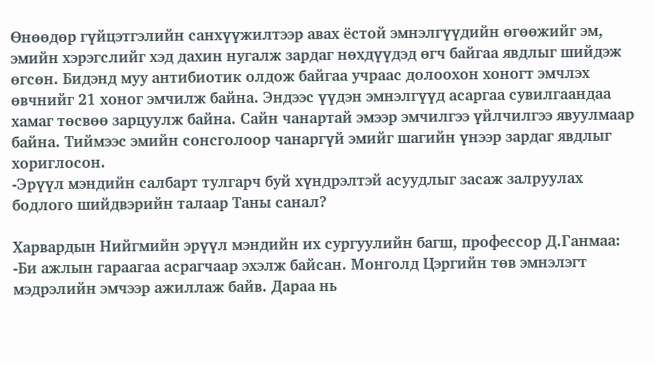Өнөөдөр гүйцэтгэлийн санхүүжилтээр авах ёстой эмнэлгүүдийн өгөөжийг эм, эмийн хэрэгслийг хэд дахин нугалж зардаг нөхдүүдэд өгч байгаа явдлыг шийдэж өгсөн. Бидэнд муу антибиотик олдож байгаа учраас долоохон хоногт эмчлэх өвчнийг 21 хоног эмчилж байна. Эндээс үүдэн эмнэлгүүд асаргаа сувилгаандаа хамаг төсвөө зарцуулж байна. Сайн чанартай эмээр эмчилгээ үйлчилгээ явуулмаар байна. Тиймээс эмийн сонсголоор чанаргүй эмийг шагийн үнээр зардаг явдлыг хориглосон.
-Эрүүл мэндийн салбарт тулгарч буй хүндрэлтэй асуудлыг засаж залруулах бодлого шийдвэрийн талаар Таны санал?

Харвардын Нийгмийн эрүүл мэндийн их сургуулийн багш, профессор Д.Ганмаа:
-Би ажлын гараагаа асрагчаар эхэлж байсан. Монголд Цэргийн төв эмнэлэгт мэдрэлийн эмчээр ажиллаж байв. Дараа нь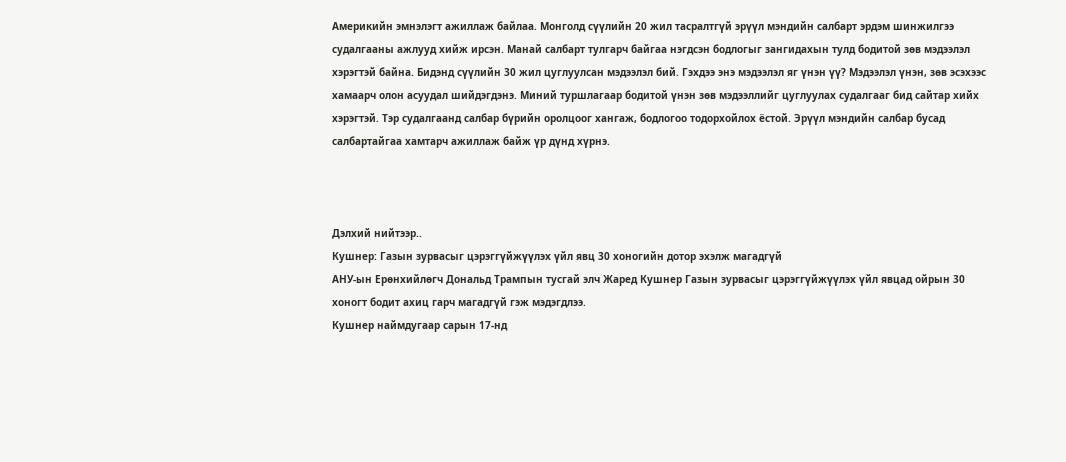Америкийн эмнэлэгт ажиллаж байлаа. Монголд сүүлийн 20 жил тасралтгүй эрүүл мэндийн салбарт эрдэм шинжилгээ судалгааны ажлууд хийж ирсэн. Манай салбарт тулгарч байгаа нэгдсэн бодлогыг зангидахын тулд бодитой зөв мэдээлэл хэрэгтэй байна. Бидэнд сүүлийн 30 жил цуглуулсан мэдээлэл бий. Гэхдээ энэ мэдээлэл яг үнэн үү? Мэдээлэл үнэн, зөв эсэхээс хамаарч олон асуудал шийдэгдэнэ. Миний туршлагаар бодитой үнэн зөв мэдээллийг цуглуулах судалгааг бид сайтар хийх хэрэгтэй. Тэр судалгаанд салбар бүрийн оролцоог хангаж, бодлогоо тодорхойлох ёстой. Эрүүл мэндийн салбар бусад салбартайгаа хамтарч ажиллаж байж үр дүнд хүрнэ.



Дэлхий нийтээр..
Кушнер: Газын зурвасыг цэрэггүйжүүлэх үйл явц 30 хоногийн дотор эхэлж магадгүй
АНУ-ын Ерөнхийлөгч Дональд Трампын тусгай элч Жаред Кушнер Газын зурвасыг цэрэггүйжүүлэх үйл явцад ойрын 30 хоногт бодит ахиц гарч магадгүй гэж мэдэгдлээ.
Кушнер наймдугаар сарын 17-нд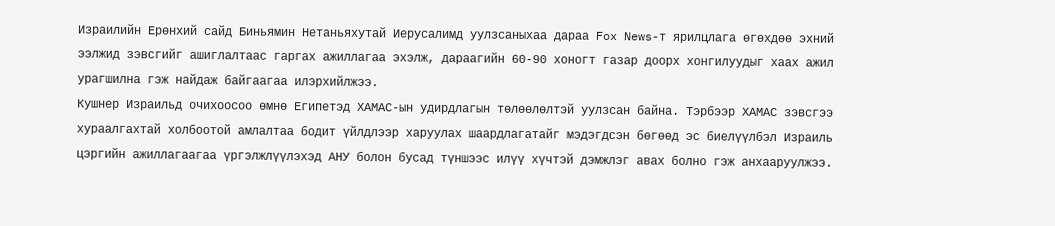Израилийн Ерөнхий сайд Биньямин Нетаньяхутай Иерусалимд уулзсаныхаа дараа Fox News-т ярилцлага өгөхдөө эхний ээлжид зэвсгийг ашиглалтаас гаргах ажиллагаа эхэлж, дараагийн 60-90 хоногт газар доорх хонгилуудыг хаах ажил урагшилна гэж найдаж байгаагаа илэрхийлжээ.
Кушнер Израильд очихоосоо өмнө Египетэд ХАМАС-ын удирдлагын төлөөлөлтэй уулзсан байна. Тэрбээр ХАМАС зэвсгээ хураалгахтай холбоотой амлалтаа бодит үйлдлээр харуулах шаардлагатайг мэдэгдсэн бөгөөд эс биелүүлбэл Израиль цэргийн ажиллагаагаа үргэлжлүүлэхэд АНУ болон бусад түншээс илүү хүчтэй дэмжлэг авах болно гэж анхааруулжээ.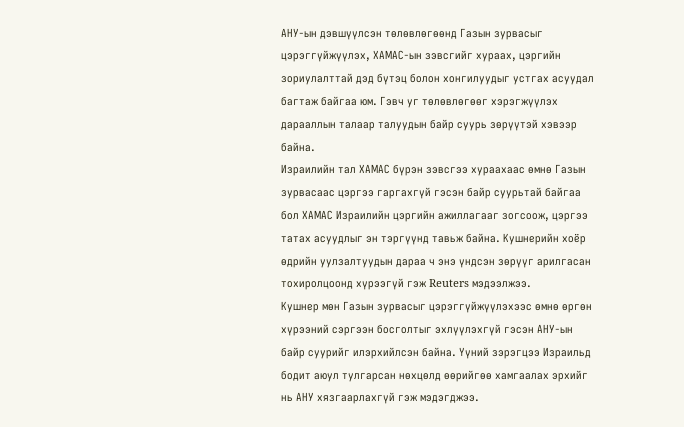АНУ-ын дэвшүүлсэн төлөвлөгөөнд Газын зурвасыг цэрэггүйжүүлэх, ХАМАС-ын зэвсгийг хураах, цэргийн зориулалттай дэд бүтэц болон хонгилуудыг устгах асуудал багтаж байгаа юм. Гэвч уг төлөвлөгөөг хэрэгжүүлэх дарааллын талаар талуудын байр суурь зөрүүтэй хэвээр байна.
Израилийн тал ХАМАС бүрэн зэвсгээ хураахаас өмнө Газын зурвасаас цэргээ гаргахгүй гэсэн байр суурьтай байгаа бол ХАМАС Израилийн цэргийн ажиллагааг зогсоож, цэргээ татах асуудлыг эн тэргүүнд тавьж байна. Кушнерийн хоёр өдрийн уулзалтуудын дараа ч энэ үндсэн зөрүүг арилгасан тохиролцоонд хүрээгүй гэж Reuters мэдээлжээ.
Кушнер мөн Газын зурвасыг цэрэггүйжүүлэхээс өмнө өргөн хүрээний сэргээн босголтыг эхлүүлэхгүй гэсэн АНУ-ын байр суурийг илэрхийлсэн байна. Үүний зэрэгцээ Израильд бодит аюул тулгарсан нөхцөлд өөрийгөө хамгаалах эрхийг нь АНУ хязгаарлахгүй гэж мэдэгджээ.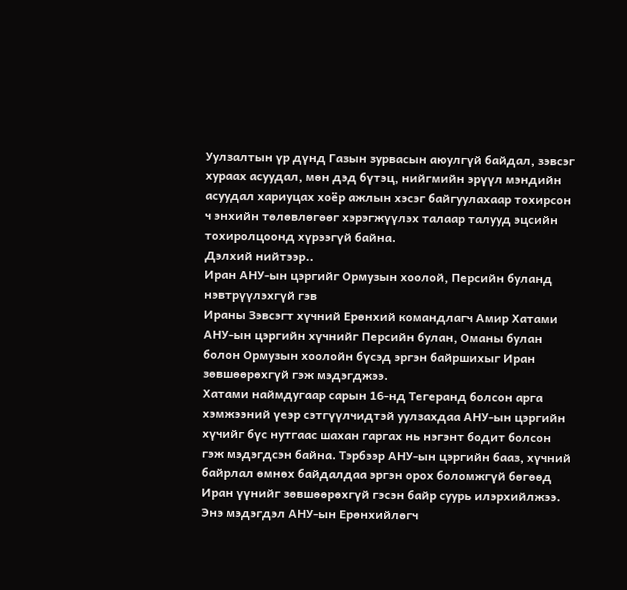Уулзалтын үр дүнд Газын зурвасын аюулгүй байдал, зэвсэг хураах асуудал, мөн дэд бүтэц, нийгмийн эрүүл мэндийн асуудал хариуцах хоёр ажлын хэсэг байгуулахаар тохирсон ч энхийн төлөвлөгөөг хэрэгжүүлэх талаар талууд эцсийн тохиролцоонд хүрээгүй байна.
Дэлхий нийтээр..
Иран АНУ-ын цэргийг Ормузын хоолой, Персийн буланд нэвтрүүлэхгүй гэв
Ираны Зэвсэгт хүчний Ерөнхий командлагч Амир Хатами АНУ-ын цэргийн хүчнийг Персийн булан, Оманы булан болон Ормузын хоолойн бүсэд эргэн байршихыг Иран зөвшөөрөхгүй гэж мэдэгджээ.
Хатами наймдугаар сарын 16-нд Тегеранд болсон арга хэмжээний үеэр сэтгүүлчидтэй уулзахдаа АНУ-ын цэргийн хүчийг бүс нутгаас шахан гаргах нь нэгэнт бодит болсон гэж мэдэгдсэн байна. Тэрбээр АНУ-ын цэргийн бааз, хүчний байрлал өмнөх байдалдаа эргэн орох боломжгүй бөгөөд Иран үүнийг зөвшөөрөхгүй гэсэн байр суурь илэрхийлжээ.
Энэ мэдэгдэл АНУ-ын Ерөнхийлөгч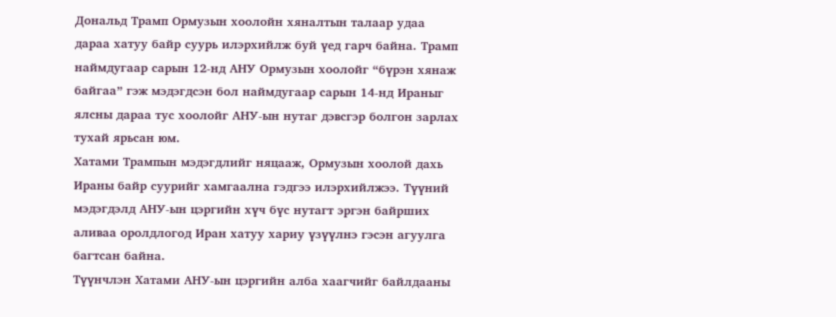Дональд Трамп Ормузын хоолойн хяналтын талаар удаа дараа хатуу байр суурь илэрхийлж буй үед гарч байна. Трамп наймдугаар сарын 12-нд АНУ Ормузын хоолойг “бүрэн хянаж байгаа” гэж мэдэгдсэн бол наймдугаар сарын 14-нд Ираныг ялсны дараа тус хоолойг АНУ-ын нутаг дэвсгэр болгон зарлах тухай ярьсан юм.
Хатами Трампын мэдэгдлийг няцааж, Ормузын хоолой дахь Ираны байр суурийг хамгаална гэдгээ илэрхийлжээ. Түүний мэдэгдэлд АНУ-ын цэргийн хүч бүс нутагт эргэн байрших аливаа оролдлогод Иран хатуу хариу үзүүлнэ гэсэн агуулга багтсан байна.
Түүнчлэн Хатами АНУ-ын цэргийн алба хаагчийг байлдааны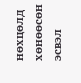нөхцөлд хөнөөсөн эсвэл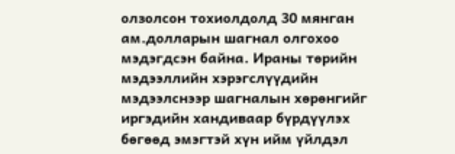олзолсон тохиолдолд 30 мянган ам.долларын шагнал олгохоо мэдэгдсэн байна. Ираны төрийн мэдээллийн хэрэгслүүдийн мэдээлснээр шагналын хөрөнгийг иргэдийн хандиваар бүрдүүлэх бөгөөд эмэгтэй хүн ийм үйлдэл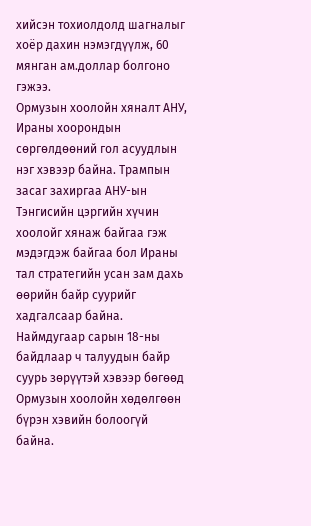хийсэн тохиолдолд шагналыг хоёр дахин нэмэгдүүлж, 60 мянган ам.доллар болгоно гэжээ.
Ормузын хоолойн хяналт АНУ, Ираны хоорондын сөргөлдөөний гол асуудлын нэг хэвээр байна. Трампын засаг захиргаа АНУ-ын Тэнгисийн цэргийн хүчин хоолойг хянаж байгаа гэж мэдэгдэж байгаа бол Ираны тал стратегийн усан зам дахь өөрийн байр суурийг хадгалсаар байна. Наймдугаар сарын 18-ны байдлаар ч талуудын байр суурь зөрүүтэй хэвээр бөгөөд Ормузын хоолойн хөдөлгөөн бүрэн хэвийн болоогүй байна.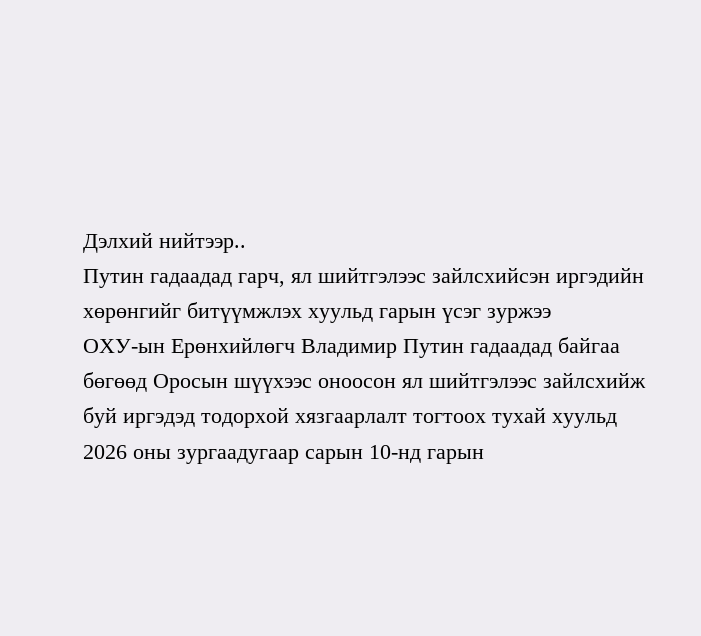Дэлхий нийтээр..
Путин гадаадад гарч, ял шийтгэлээс зайлсхийсэн иргэдийн хөрөнгийг битүүмжлэх хуульд гарын үсэг зуржээ
ОХУ-ын Ерөнхийлөгч Владимир Путин гадаадад байгаа бөгөөд Оросын шүүхээс оноосон ял шийтгэлээс зайлсхийж буй иргэдэд тодорхой хязгаарлалт тогтоох тухай хуульд 2026 оны зургаадугаар сарын 10-нд гарын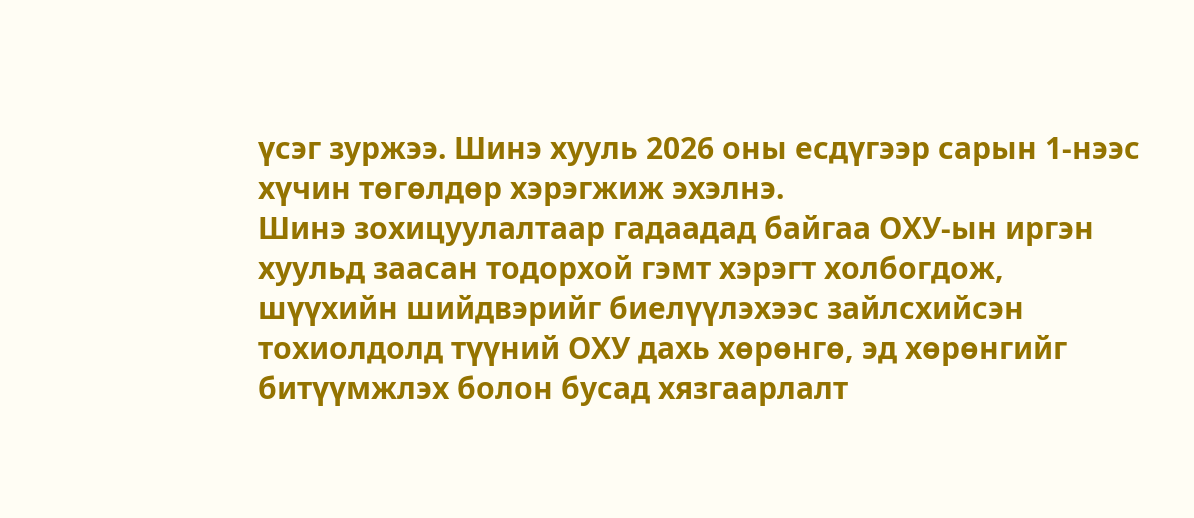үсэг зуржээ. Шинэ хууль 2026 оны есдүгээр сарын 1-нээс хүчин төгөлдөр хэрэгжиж эхэлнэ.
Шинэ зохицуулалтаар гадаадад байгаа ОХУ-ын иргэн хуульд заасан тодорхой гэмт хэрэгт холбогдож, шүүхийн шийдвэрийг биелүүлэхээс зайлсхийсэн тохиолдолд түүний ОХУ дахь хөрөнгө, эд хөрөнгийг битүүмжлэх болон бусад хязгаарлалт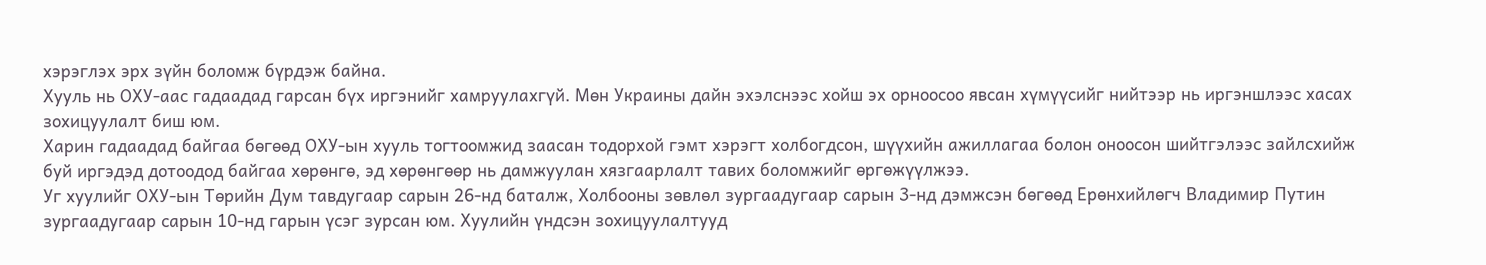хэрэглэх эрх зүйн боломж бүрдэж байна.
Хууль нь ОХУ-аас гадаадад гарсан бүх иргэнийг хамруулахгүй. Мөн Украины дайн эхэлснээс хойш эх орноосоо явсан хүмүүсийг нийтээр нь иргэншлээс хасах зохицуулалт биш юм.
Харин гадаадад байгаа бөгөөд ОХУ-ын хууль тогтоомжид заасан тодорхой гэмт хэрэгт холбогдсон, шүүхийн ажиллагаа болон оноосон шийтгэлээс зайлсхийж буй иргэдэд дотоодод байгаа хөрөнгө, эд хөрөнгөөр нь дамжуулан хязгаарлалт тавих боломжийг өргөжүүлжээ.
Уг хуулийг ОХУ-ын Төрийн Дум тавдугаар сарын 26-нд баталж, Холбооны зөвлөл зургаадугаар сарын 3-нд дэмжсэн бөгөөд Ерөнхийлөгч Владимир Путин зургаадугаар сарын 10-нд гарын үсэг зурсан юм. Хуулийн үндсэн зохицуулалтууд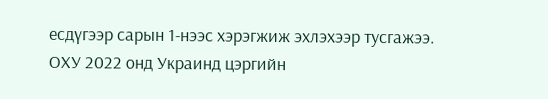есдүгээр сарын 1-нээс хэрэгжиж эхлэхээр тусгажээ.
ОХУ 2022 онд Украинд цэргийн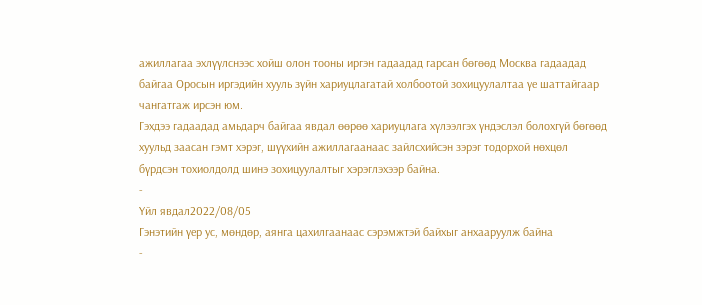ажиллагаа эхлүүлснээс хойш олон тооны иргэн гадаадад гарсан бөгөөд Москва гадаадад байгаа Оросын иргэдийн хууль зүйн хариуцлагатай холбоотой зохицуулалтаа үе шаттайгаар чангатгаж ирсэн юм.
Гэхдээ гадаадад амьдарч байгаа явдал өөрөө хариуцлага хүлээлгэх үндэслэл болохгүй бөгөөд хуульд заасан гэмт хэрэг, шүүхийн ажиллагаанаас зайлсхийсэн зэрэг тодорхой нөхцөл бүрдсэн тохиолдолд шинэ зохицуулалтыг хэрэглэхээр байна.
-
Үйл явдал2022/08/05
Гэнэтийн үер ус, мөндөр, аянга цахилгаанаас сэрэмжтэй байхыг анхааруулж байна
-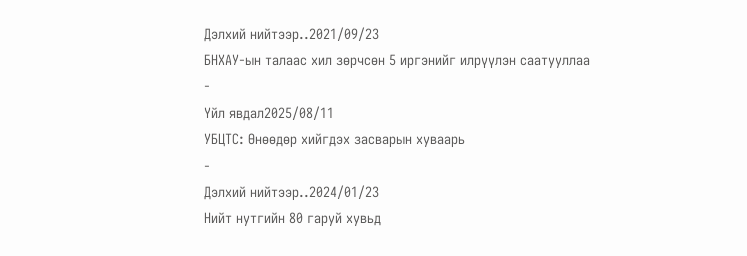Дэлхий нийтээр..2021/09/23
БНХАУ-ын талаас хил зөрчсөн 5 иргэнийг илрүүлэн саатууллаа
-
Үйл явдал2025/08/11
УБЦТС: Өнөөдөр хийгдэх засварын хуваарь
-
Дэлхий нийтээр..2024/01/23
Нийт нутгийн 80 гаруй хувьд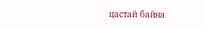цастай байна